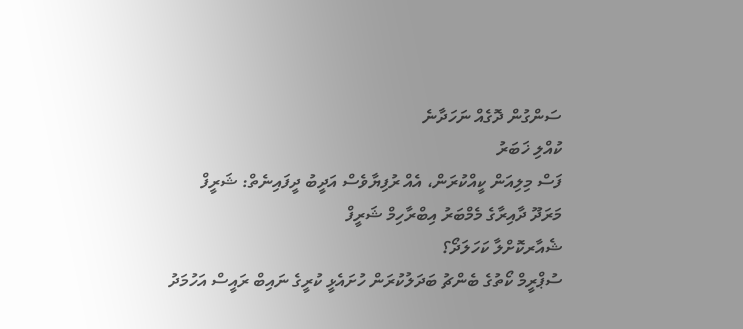ސަންގުން ދޮގެއް ނަހަދާނެ
ކުއްލި ޚަބަރު
ފަސް މިލިއަން ކީއްކުރަން، އެއް ރުފިޔާވެސް އަދީބު ދީފައިނެތް: ޝަރީފް
މަރަދޫ ދާއިރާގެ މެމްބަރު އިބްރާހިމް ޝަރީފް
ޝެއާރކޮށްލާ ކަހަލަދޯ؟
ސުޕްރީމް ކޯތުގެ ބެންޗު ބަދަލުކުރަން ހުށައެޅީ ކުރީގެ ނައިބް ރައީސް އަހުމަދު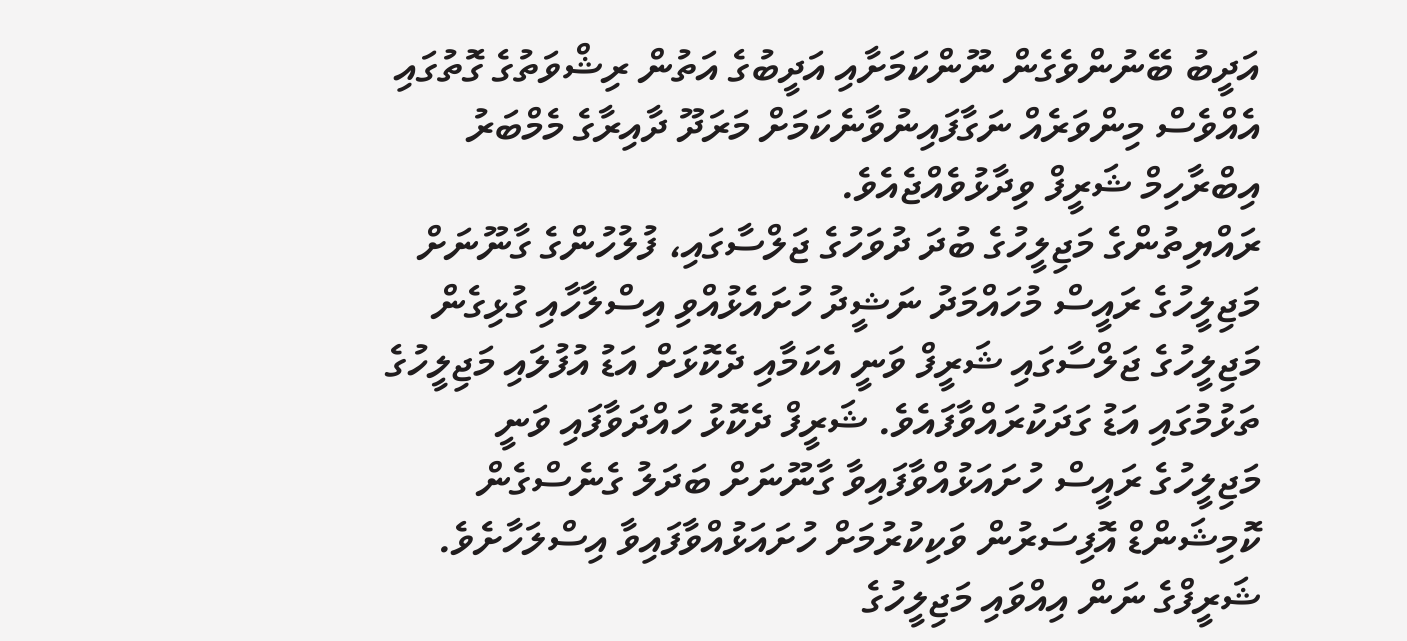އަދީބު ބޭނުންވެގެން ނޫންކަމަށާއި އަދީބުގެ އަތުން ރިޝްވަތުގެ ގޮތުގައި އެއްވެސް މިންވަރެއް ނަގާފައިނުވާނެކަމަށް މަރަދޫ ދާއިރާގެ މެމްބަރު އިބްރާހިމް ޝަރީފް ވިދާޅުވެއްޖެއެވެ.
ރައްޔިތުންގެ މަޖިލީހުގެ ބުދަ ދުވަހުގެ ޖަލްސާގައި، ފުލުހުންގެ ގާނޫނަށް މަޖިލީހުގެ ރައީސް މުހައްމަދު ނަޝީދު ހުށައެޅުއްވި އިސްލާހާއި ގުޅިގެން މަޖިލީހުގެ ޖަލްސާގައި ޝަރީފް ވަނީ އެކަމާއި ދެކޮޅަށް އަޑު އުފުލައި މަޖިލީހުގެ ތަޅުމުގައި އަޑު ގަދަކުރައްވާފައެވެ. ޝަރީފް ދެކޮޅު ހައްދަވާފައި ވަނީ މަޖިލީހުގެ ރައީސް ހުށައަޅުއްވާފައިވާ ގާނޫނަށް ބަދަލު ގެނެސްގެން ކޮމިޝަންޑް އޮފިސަރުން ވަކިކުރުމަށް ހުށައަޅުއްވާފައިވާ އިސްލަހާށެވެ. ޝަރީފްގެ ނަން އިއްވައި މަޖިލީހުގެ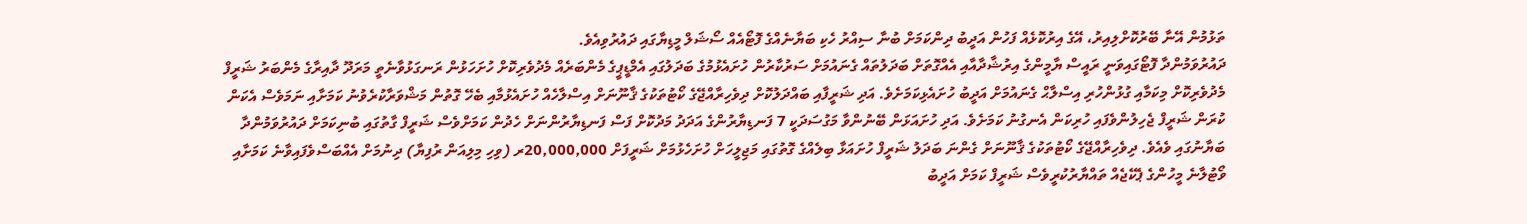ތަޅުމުން އޭނާ ބޭރުކޮށްލިއިރު، އޭގެ އިރުކޮޅެއް ފަހުން އަދީބު ދިންކަމަށް ބުނާ ސިއްރު ހެކި ބަޔާނެއްގެ ފޮޓޯއެއް ސޯޝަލް މީޑިޔާގައި ދައުރުވިއެވެ.
ދައުރުވަމުންދާ ފޮޓޯގައިވަނީ ރައީސް ޔާމީންގެ އިރުޝާދާއާއި އެއްގޮތަށް ބަދަލުތައް ގެނައުމަށް ސަރުކާރުން ހުށައެޅުމުގެ ބަދަލުގައި އެމްޑީޕީގެ މެންބަރެއް މެދުވެރިކޮށް ހުށަހަޅުން ރަނގަޅުވާނެތީ މަރަދޫ ދާއިރާގެ މެންބަރު ޝަރީފް މެދުވެރިކޮށް މިކަމާއި ގުޅުންހުރި އިސްލާޙް ގެނައުމަށް އަދީބު ހުށައެޅިކަމަށެވެ. އަދި ޝަރީފާއި ބައްދަލުކޮށް ދިވެހިރާއްޖޭގެ ކޯޓުތަކުގެ ޤާނޫނަށް އިސްލާހެއް ހުށައެޅުމާއި ބެހޭ ގޮތުން މަޝްވަރާކުރެވުނު ކަމަށާއި ނަމަވެސް އެކަން ކުރަން ޝަރީފް ޖެހިލުންވެފައި ހުރިކަން އެނގުނު ކަމަށެވެ. އަދި ހުށައަޅަން ބޭނުންވާ މަގުސަދަކީ 7 ފަނޑިޔާރުންގެ އަދަދު މަދުކޮށް ފަސް ފަނޑިޔާރުންނަށް ހެދުން ކަމަށްވެސް ޝަރީފް ގާތުގައި ބުނިކަމަށް ދައުރުވަމުންދާ ބަޔާނުގައި ވެއެވެ. ދިވެހިރާއްޖޭގެ ކޯޓުތަކުގެ ޤާނޫނަށް ގެންނަ ބަދަލު ޝަރީފް ހުށައަޅާ ބިލެއްގެ ގޮތުގައި މަޖިލީހަށް ހުށަހެޅުމަށް ޝަރީފަށް 20,000,000ރ (ވިހި މިލިއަން ރުފިޔާ) ދިނުމަށް އެއްބަސްވެފައިވާނެ ކަމަށާއި ވޯޓުލާނެ މީހުންގެ ޕެކޭޖެއް ތައްޔާރުކުރީވެސް ޝަރީފް ކަމަށް އަދީބު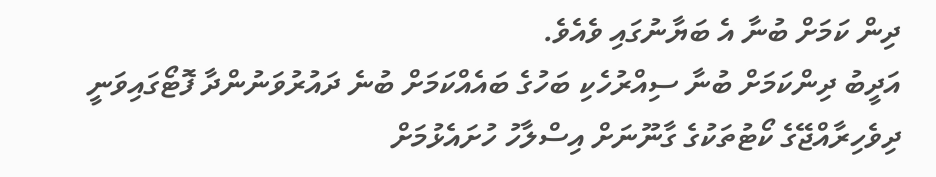ދިން ކަމަށް ބުނާ އެ ބަޔާނުގައި ވެއެވެ.
އަދީބު ދިންކަމަށް ބުނާ ސިއްރުހެކި ބަހުގެ ބައެއްކަމަށް ބުނެ ދައުރުވަނުންދާ ފޮޓޯގައިވަނީ ދިވެހިރާއްޖޭގެ ކޯޓުތަކުގެ ގާނޫނަށް އިސްލާހު ހުށައެޅުމަށް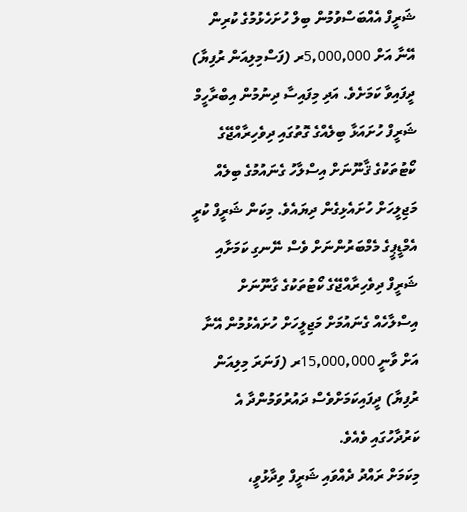ޝަރީފް އެއްބަސްވުމުން ބިލް ހުށަހެޅުމުގެ ކުރިން އޭނާ އަށް 5,000,000ރ (ފަސްމިލިއަން ރުފިޔާ) ދީފައިވާ ކަމަށެވެ. އަދި މިފައިސާ ދިނުމުން އިބްރާހީމް ޝަރީފް ހުށައަޅާ ބިލެއްގެ ގޮތުގައި ދިވެހިރާއްޖޭގެ ކޯޓުތަކުގެ ޤާނޫނަށް އިސްލާހު ގެނައުމުގެ ބިލެއް މަޖިލީހަށް ހުށައެޅިގެން ދިޔައެވެ. މިކަން ޝަރީފް ކުރީ އެމްޑީޕީގެ މެމްބަރުންނަށް ވެސް ނޭނގި ކަމަށާއި ޝަރީފް ދިވެހިރާއްޖޭގެ ކޯޓުތަކުގެ ގާނޫނަށް އިސްލާހެއް ގެނައުމަށް މަޖިލީހަށް ހުށައެޅުމުން އޭނާ އަށް ވާނީ 15,000,000ރ (ފަނަރަ މިލިއަން ރުފިޔާ) ދީފައިކަމަށްވެސް ދައުރުވަމުންދާ އެ ކަރުދާހުގައި ވެއެވެ.
މިކަމަށް ރައްދު ދެއްވައި ޝަރީފް ވިދާޅުވީ،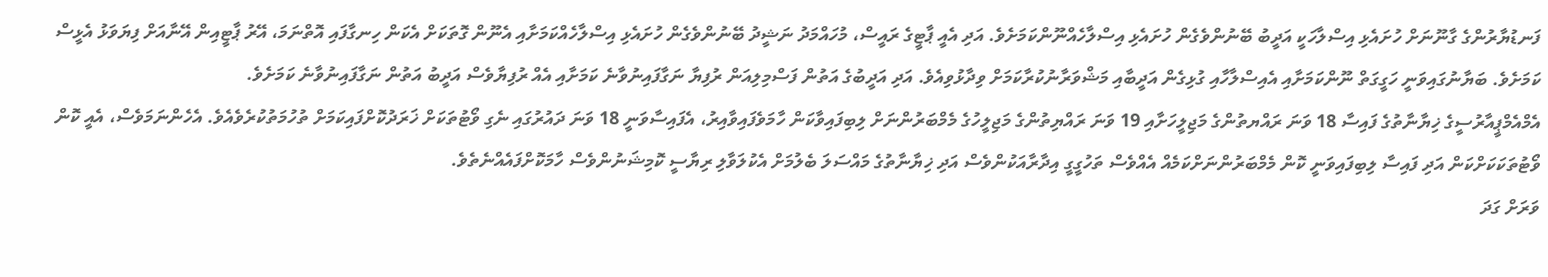ފަނޑުޔާރުންގެ ގާނޫނަށް ހުށައެޅި އިސްލާހަކީ އަދީބު ބޭނުންވެގެން ހުށައެޅި އިސްލާހެއްނޫންކަމަށެވެ. އަދި އެއީ ޕާޓީގެ ރައީސް، މުހައްމަދު ނަޝީދު ބޭނުންވެގެން ހުށައެޅި އިސްލާހެއްކަމަށާއި އެނޫން ގޮތަކަށް އެކަން ހިނގާފައި އޮތްނަމަ، އޭރު ޕާޓީއިން އޭނާއަށް ފިޔަވަޅު އެޅީސް ކަމަށެވެ. ބަޔާނުގައިވަނީ ހަގީގަތް ނޫންކަމަށާއި އެއިސްލާހާއި ގުޅިގެން އަދީބާއި މަޝްވަރާނުކުރާކަމަށް ވިދާޅުވިއެވެ. އަދި އަދީބުގެ އަތުން ފަސްމިލިއަން ރުފިޔާ ނަގާފައިނުވާނެ ކަމަށާއި އެއް ރުފިޔާވެސް އަދީބު އަތުން ނަގާފައިނުވާނެ ކަމަށެވެ.
އެމްއެމްޕީއާރުސީގެ ޚިޔާނާތުގެ ފައިސާ 18 ވަނަ ރައްޔތުންގެ މަޖިލީހަށާއި 19 ވަނަ ރައްޔިތުންގެ މަޖިލީހުގެ މެމްބަރުންނަށް ލިބިފައިވާކަން ހާމަވެފައިވާއިރު، އެފައިސާވަނީ 18 ވަނަ ދައުރުގައި ނެގި ވޯޓުތަކަށް ޚަރަދުކޮށްފައިކަމަށް ތުހުމަތުކުރެވެއެވެ. އެހެންނަމަވެސް، އެއީ ކޮން ވޯޓުތަކަކަށްކަން އަދި ފައިސާ ލިބިފައިވަނީ ކޮން މެމްބަރުންނަށްކަމެއް އެއްވެސް ތަހުގީގީ އިދާރާއަކުންވެސް އަދި ޚިޔާނާތުގެ މައްސަލަ ބެލުމަށް އެކުލަވާލި ރިޔާސީ ކޮމިޝަނުންވެސް ހާމަކޮށްފައެއްނެތެވެ.
ވަރަށް ގަދަ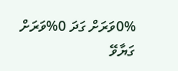0%ވަރަށް ގަދަ 0%ވަރަށް ގަޔާވޭ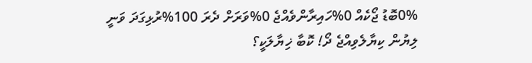0%ބޮޑު ޖޯކެއް 0%ހައިރާންވެއްޖެ 0%ވަރަށް ދެރަ 100%ރުޅިގަދަ ވަނީ
ލިޔުން ކިޔާލެވިއްޖެ ދޯ! ކޮބާ ޚިޔާލަކީ؟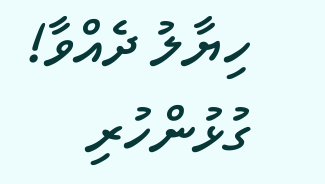ހިޔާލު ދެއްވާ!
ގުޅުންހުރި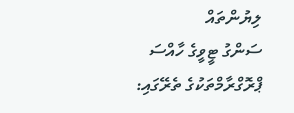ލިޔުންތައް
ސަންގު ޓީވީގެ ހާއްސަ ޕްރޮގްރާމްތަކުގެ ތެރޭގައި: